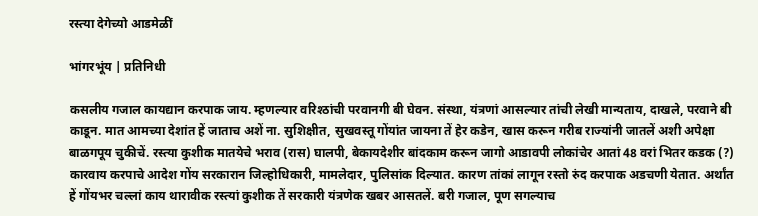रस्त्या देगेच्यो आडमेळीं

भांगरभूंय | प्रतिनिधी

कसलीय गजाल कायद्यान करपाक जाय. म्हणल्यार वरिश्ठांची परवानगी बी घेवन. संस्था, यंत्रणां आसल्यार तांची लेखी मान्यताय, दाखले, परवाने बी काडून. मात आमच्या देशांत हें जाताच अशें ना. सुशिक्षीत, सुखवस्तू गोंयांत जायना तें हेर कडेन, खास करून गरीब राज्यांनी जातलें अशी अपेक्षा बाळगपूय चुकीचें. रस्त्या कुशीक मातयेचे भराव (रास) घालपी, बेकायदेशीर बांदकाम करून जागो आडावपी लोकांचेर आतां 48 वरां भितर कडक (?) कारवाय करपाचे आदेश गोंय सरकारान जिल्होधिकारी, मामलेदार, पुलिसांक दिल्यात. कारण तांकां लागून रस्तो रुंद करपाक अडचणी येतात. अर्थांत हें गोंयभर चल्लां काय थारावीक रस्त्यां कुशीक तें सरकारी यंत्रणेक खबर आसतलें. बरी गजाल, पूण सगल्याच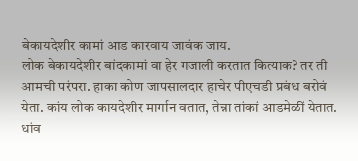बेकायदेशीर कामां आड कारवाय जावंक जाय.
लोक बेकायदेशीर बांदकामां वा हेर गजाली करतात कित्याक? तर ती आमची परंपरा. हाका कोण जापसालदार हाचेर पीएचडी प्रबंध बरोवं येता. कांय लोक कायदेशीर मार्गान वतात, तेन्ना तांकां आडमेळीं येतात. धांव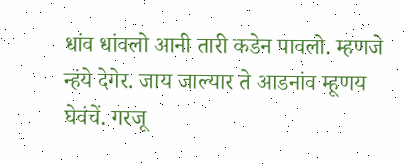धांव धांवलो आनी तारी कडेन पावलो. म्हणजे न्हंये देगेर. जाय जाल्यार ते आडनांव म्हूणय घेवंचें. गरजू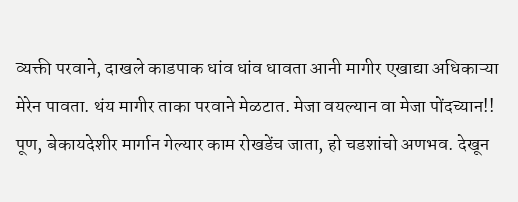व्यक्ती परवाने, दाखले काडपाक धांव धांव धावता आनी मागीर एखाद्या अधिकाऱ्या मेरेन पावता. थंय मागीर ताका परवाने मेळटात. मेजा वयल्यान वा मेजा पोंदच्यान!! पूण, बेकायदेशीर मार्गान गेल्यार काम रोखडेंच जाता, हो चडशांचो अणभव. देखून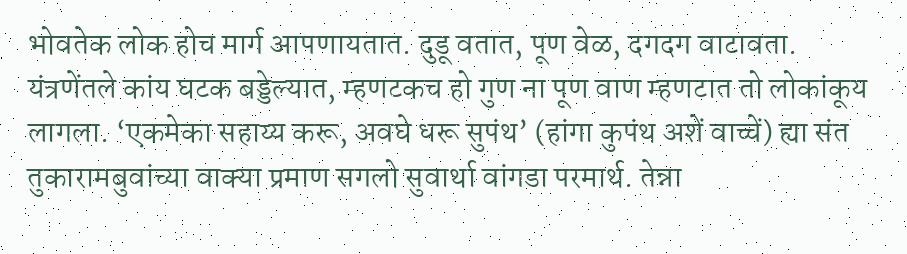भोवतेक लोक होच मार्ग आपणायतात. दुडू वतात, पूण वेळ, दगदग वाटावता. यंत्रणेंतले कांय घटक बड्डेल्यात, म्हणटकच हो गुण ना पूण वाण म्हणटात तो लोकांकूय लागला. ‘एकमेका सहाय्य करू, अवघे धरू सुपंथ’ (हांगा कुपंथ अशें वाच्चें) ह्या संत तुकारामबुवांच्या वाक्या प्रमाण सगलो सुवार्था वांगडा परमार्थ. तेन्ना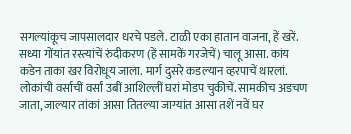सगल्यांकूच जापसालदार धरचे पडले. टाळी एका हातान वाजना, हें खरें.
सध्या गोंयांत रस्त्यांचें रुंदीकरण (हें सामकें गरजेचें) चालू आसा. कांय कडेन ताका खर विरोधूय जाला. मार्ग दुसरे कडल्यान व्हरपाचें थारलां. लोकांची वर्साचीं वर्सां उबीं आशिल्लीं घरां मोडप चुकीचें. सामकीच अडचण जाता, जाल्यार तांकां आसा तितल्या जाग्यांत आसा तशें नवें घर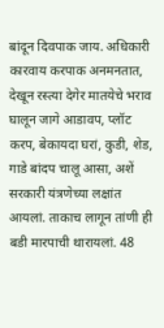बांदून दिवपाक जाय. अधिकारी कारवाय करपाक अनमनतात, देखून रस्त्या देगेर मातयेचे भराव घालून जागे आडावप, प्लॉट करप, बेकायदा घरां, कुडी, शेड, गाडे बांदप चालू आसा, अशें सरकारी यंत्रणेच्या लक्षांत आयलां. ताकाच लागून तांणी ही बडी मारपाची थारायलां. 48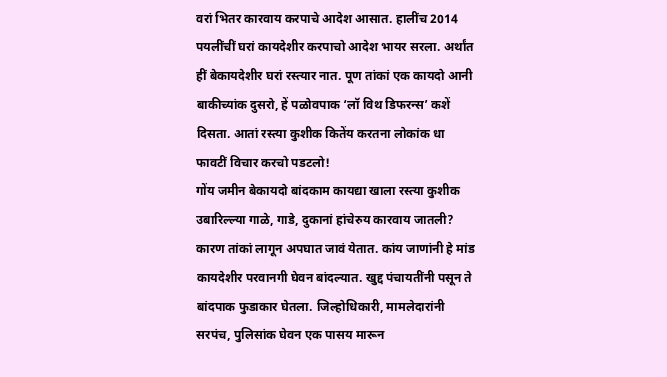वरां भितर कारवाय करपाचे आदेश आसात. हालींच 2014 पयलींचीं घरां कायदेशीर करपाचो आदेश भायर सरला. अर्थांत हीं बेकायदेशीर घरां रस्त्यार नात. पूण तांकां एक कायदो आनी बाकीच्यांक दुसरो, हें पळोवपाक ‘लॉ विथ डिफरन्स’ कशें दिसता. आतां रस्त्या कुशीक कितेंय करतना लोकांक धा फावटीं विचार करचो पडटलो!
गोंय जमीन बेकायदो बांदकाम कायद्या खाला रस्त्या कुशीक उबारिल्ल्या गाळे, गाडे, दुकानां हांचेरुय कारवाय जातली? कारण तांकां लागून अपघात जावं येतात. कांय जाणांनी हे मांड कायदेशीर परवानगी घेवन बांदल्यात. खुद्द पंचायतींनी पसून ते बांदपाक फुडाकार घेतला. जिल्होधिकारी, मामलेदारांनी सरपंच, पुलिसांक घेवन एक पासय मारून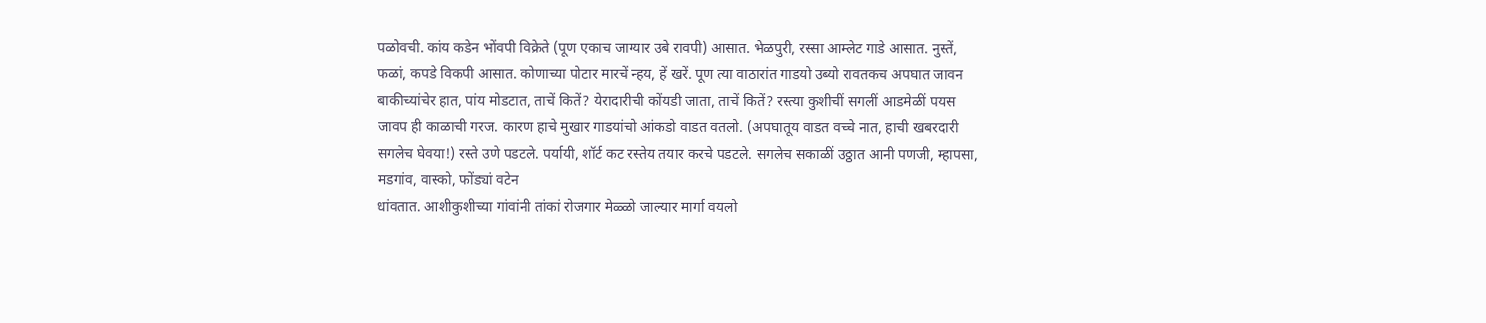पळोवची. कांय कडेन भोंवपी विक्रेते (पूण एकाच जाग्यार उबे रावपी) आसात. भेळपुरी, रस्सा आम्लेट गाडे आसात. नुस्तें, फळां, कपडे विकपी आसात. कोणाच्या पोटार मारचें न्हय, हें खरें. पूण त्या वाठारांत गाडयो उब्यो रावतकच अपघात जावन बाकीच्यांचेर हात, पांय मोडटात, ताचें कितें? येरादारीची कोंयडी जाता, ताचें कितें? रस्त्या कुशीचीं सगलीं आडमेळीं पयस जावप ही काळाची गरज. कारण हाचे मुखार गाडयांचो आंकडो वाडत वतलो. (अपघातूय वाडत वच्चे नात, हाची खबरदारी सगलेच घेवया!) रस्ते उणे पडटले. पर्यायी, शॉर्ट कट रस्तेय तयार करचे पडटले. सगलेच सकाळीं उठ्ठात आनी पणजी, म्हापसा, मडगांव, वास्को, फोंड्यां वटेन
धांवतात. आशीकुशीच्या गांवांनी तांकां रोजगार मेळ्ळो जाल्यार मार्गा वयलो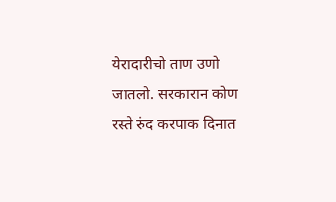येरादारीचो ताण उणो जातलो. सरकारान कोण रस्ते रुंद करपाक दिनात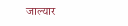जाल्यार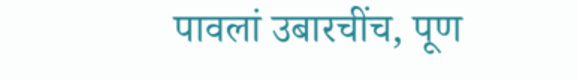पावलां उबारचींच, पूण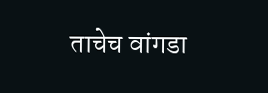ताचेच वांगडा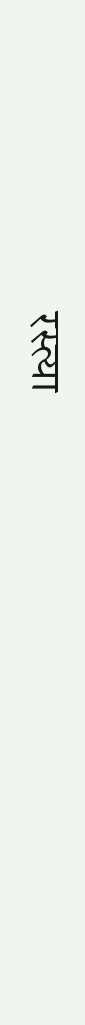रस्त्या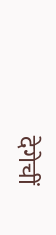देगेचीं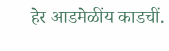हेर आडमेळींय काडचीं.